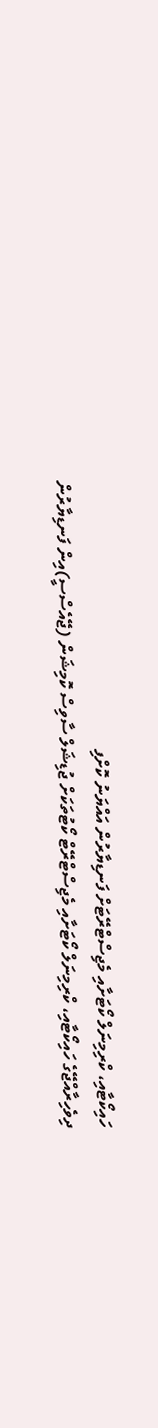ހައިކޯޓާއި، ކްރިމިނަލް ކޯޓަށާއި މެޖިސްޓްރޭޓަށް ފަނޑިޔާރުން އައްޔަނު ކޮށްފި
ދިވެހިރާއްޖޭގެ ހައިކޯޓާއި، ކްރިމިނަލް ކޯޓަށާއި މެޖިސްޓްރޭޓް ކޯޓުތަކަށް ޖުޑިޝަލް ސާވިސް ކޮމިޝަން (ޖޭއެސްސީ)އިން ފަނޑިޔާރުން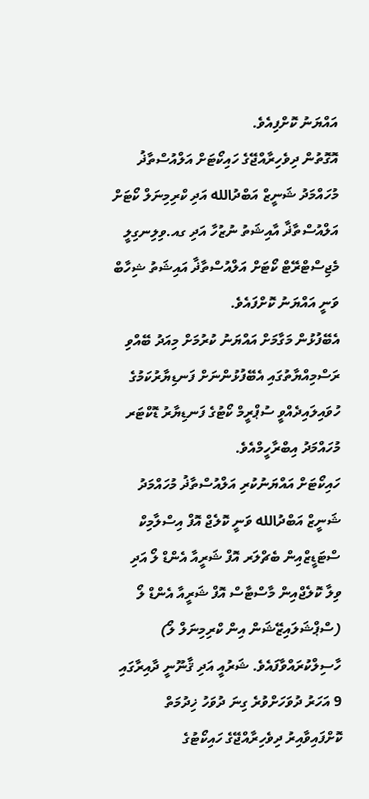އައްޔަނު ކޮށްފިއެވެ.
އޮގޮތުން ދިވެހިރާއްޖޭގެ ހައިކޯޓަށް އަލްއުސްތާޛު މުހައްމަދު ޝަނީޒް އަބްދުالله އަދި ކްރިމިނަލް ކޯޓަށް އަލްއުސްތާޛާ އާއިޝަތު ނުޒުހާ އަދި ގއ.ވިލިނގިލީ މެޖިސްޓްރޭޓް ކޯޓަށް އަލްއުސްތާޛާ އައިޝަތު ޝިހާބް ވަނީ އައްޔަނު ކޮށްފައެވެ.
އެބޭފުޅުން މަގާމަށް އައްޔަނު ކުރުމަށް މިއަދު ބޭއްވި ރަސްމިއްޔާތުގައި އެބޭފުޅުންނަށް ފަނޑިޔާރުކަމުގެ ހުވައިލައިދެއްވީ ސުޕްރީމް ކޯޓުގެ ފަނޑިޔާރު ޑޮކްޓަރ މުހައްމަދު އިބްރާހީމްއެވެ.
ހައިކޯޓަށް އައްޔަނުކުރި އަލްއުސްތާޛު މުހައްމަދު ޝަނީޒް އަބްދުالله ވަނީ ކޮލެޖް އޮފް އިސްލާމިކް ސްޓަޑީޒްއިން ބެޗްލަރ އޮފް ޝަރީއާ އެންޑް ލޯ އަދި ވިލާ ކޮލެޖްއިން މާސްޓާސް އޮފް ޝަރީއާ އެންޑް ލޯ (ސްޕްޝަލައިޒޭޝަން އިން ކްރިމިނަލް ލޯ) ހާސިލްކުރައްވާފައެވެ. ޝަރުއީ އަދި ޤާނޫނީ ދާއިރާގައި 9 އަހަރު ދުވަހަށްވުރެ ގިނަ ދުވަހު ޚިދުމަތް ކޮށްފައިވާއިރު ދިވެހިރާއްޖޭގެ ހައިކޯޓުގެ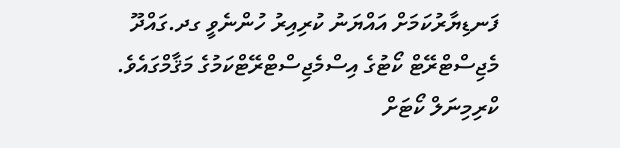ފަނޑިޔާރުކަމަށް އައްޔަނު ކުރިއިރު ހުންނެވީ ގދ.ގައްދޫ މެޖިސްޓްރޭޓް ކޯޓުގެ އިސްމެޖިސްޓްރޭޓްކަމުގެ މަޤާމްގައެވެ.
ކްރިމިނަލް ކޯޓަށް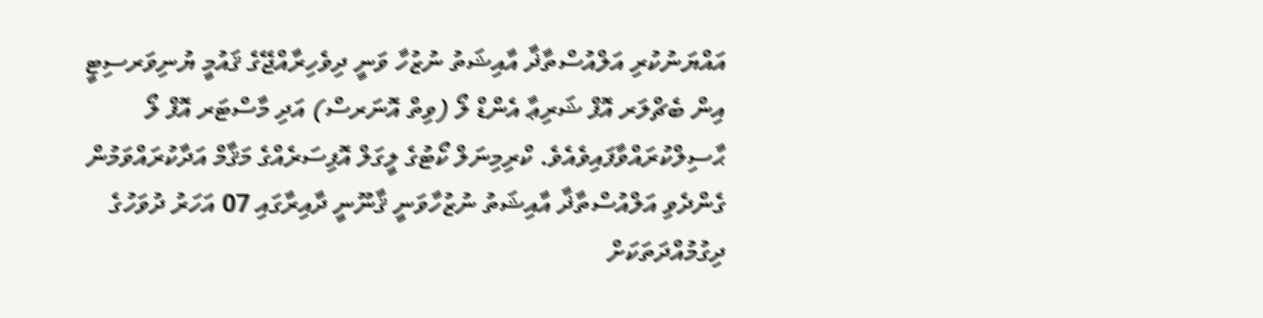އައްޔަނުކުރި އަލްއުސްތާޛާ އާއިޝަތު ނުޒުހާ ވަނީ ދިވެހިރާއްޖޭގެ ޤައުމީ ޔުނިވަރސިޓީ އިން ބެޗްލަރ އޮފް ޝަރިޢާ އެންޑް ލޯ (ވިތް އޮނަރސް) އަދި މާސްޓަރ އޮފް ލޯ ޙާސިލްކުރައްވާފައިވެއެވެ. ކްރިމިނަލް ކޯޓުގެ ލީގަލް އޮފިސަރެއްގެ މަޤާމް އަދާކުރައްވަމުން ގެންދެވި އަލްއުސްތާޛާ އާއިޝަތު ނުޒުހާވަނީ ޤާނޫނީ ދާއިރާގައި 07 އަހަރު ދުވަހުގެ ދިގުމުއްދަތަކަށް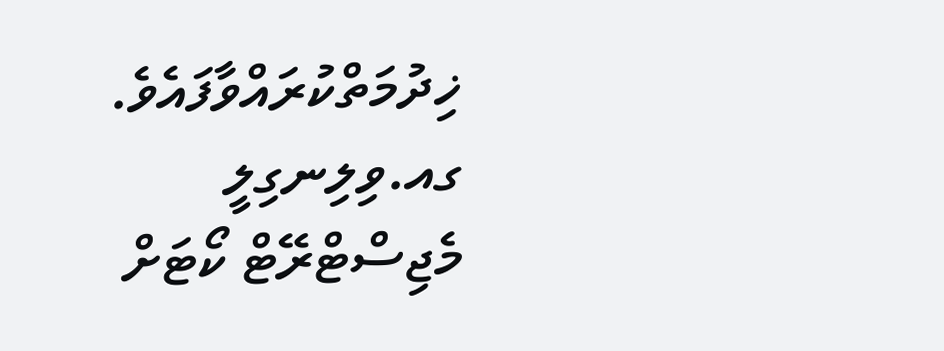ޚިދުމަތްކުރައްވާފައެވެ.
ގއ.ވިލިނގިލީ މެޖިސްޓްރޭޓް ކޯޓަށް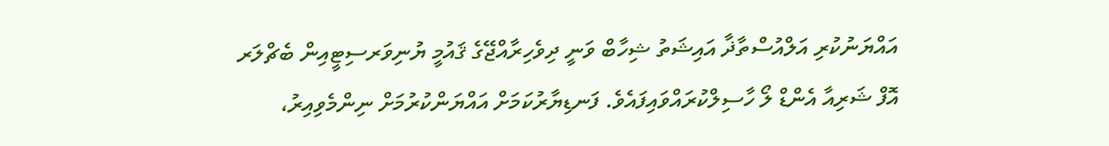އައްޔަނުކުރި އަލްއުސްތާޛާ އައިޝަތު ޝިހާބް ވަނީ ދިވެހިރާއްޖޭގެ ޤައުމީ ޔުނިވަރސިޓީއިން ބެޗްލަރ އޮފް ޝަރިއާ އެންޑް ލޯ ހާސިލްކުރައްވައިފައެވެ. ފަނޑިޔާރުކަމަށް އައްޔަންކުރުމަށް ނިންމެވިއިރު،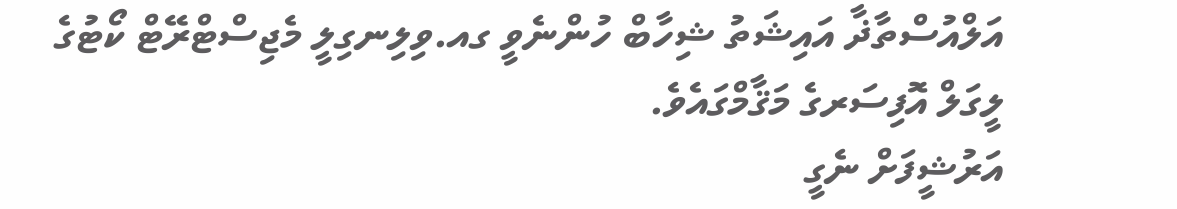އަލްއުސްތާޛާ އައިޝަތު ޝިހާބް ހުންނެވީ ގއ.ވިލިނގިލީ މެޖިސްޓްރޭޓް ކޯޓުގެ ލީގަލް އޮފިސަރގެ މަޤާމްގައެވެ.
އަރުޝީފަށް ނެގީ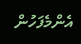އެންމެފަހުން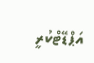އަޕްޑޭޓްކުރީ